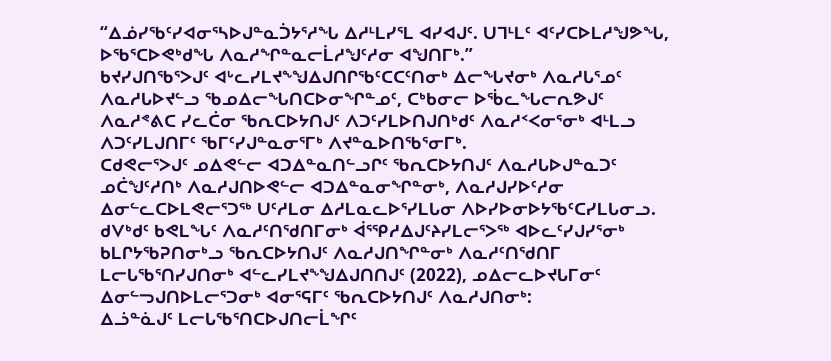“ᐃᓅᓯᖃᑦᓯᐊᓂᕐᓴᐅᒍᓐᓇᑑᔭᕐᓱᖓ ᐃᓱᒻᒪᓯᕐᒪ ᐊᓯᐊᒍᑦ. ᑌᒣᒻᒪᑦ ᐊᑦᓯᑕᐅᒪᓱᖑᕗᖓ, ᐅᖃᕐᑕᐅᕙᒃᑯᖓ ᐱᓇᓱᖏᓐᓇᓕᒫᓱᖑᑦᓱᓂ ᐊᖑᑎᒥᒃ.”
ᑲᔪᓯᒍᑎᖃᕐᐳᒍᑦ ᐊᒡᓚᓯᒪᔪᖕᖑᐃᒍᑎᒋᖃᑦᑕᑕᑦᑎᓂᒃ ᐃᓕᖓᔪᓂᒃ ᐱᓇᓱᒐᕐᓄᑦ ᐱᓇᓱᒐᐅᔪᓪᓗ ᖃᓄᐃᓕᖓᑎᑕᐅᓂᖏᓐᓄᑦ, ᑕᒃᑲᓂᓕ ᐅᖄᓚᖓᓕᕆᕗᒍᑦ ᐱᓇᓱᕝᕕᑕ ᓯᓚᑖᓂ ᖃᕆᑕᐅᔭᑎᒍᑦ ᐱᑐᑦᓯᒪᐅᑎᒍᑎᒃᑯᑦ ᐱᓇᓱᑉᐸᓂᕐᓂᒃ ᐊᒻᒪᓗ ᐱᑐᑦᓯᒪᒍᑎᒥᑦ ᖃᒥᑦᓯᒍᓐᓇᓂᕐᒥᒃ ᐱᔪᓐᓇᐅᑎᖃᕐᓂᒥᒃ.
ᑕᑯᕙᓕᕐᐳᒍᑦ ᓄᐃᕙᓪᓕ ᐊᑐᐃᓐᓇᑎᓪᓗᒋᑦ ᖃᕆᑕᐅᔭᑎᒍᑦ ᐱᓇᓱᒐᐅᒍᓐᓇᑐᑦ ᓄᑖᖑᑦᓱᑎᒃ ᐱᓇᓱᒍᑎᐅᕙᓪᓕ ᐊᑐᐃᓐᓇᓂᖏᓐᓂᒃ, ᐱᓇᓱᒍᓯᐅᑦᓱᓂ ᐃᓂᓪᓚᑕᐅᒪᕙᓕᕐᑐᖅ ᑌᑦᓱᒪᓂ ᐃᓱᒪᓇᓚᐅᕐᓯᒪᒐᓂ ᐱᐅᓯᐅᓂᐅᔭᖃᑦᑕᓯᒪᒐᓂᓗ. ᑯᐯᒃᑯᑦ ᑲᕙᒪᖓᑦ ᐱᓇᓱᑦᑎᖁᑎᒥᓂᒃ ᐋᕐᕿᓱᐃᒍᑦᔨᓯᒪᓕᕐᐳᖅ ᐊᐅᓚᑦᓯᒍᓯᕐᓂᒃ ᑲᒪᒋᔭᖃᕈᑎᓂᒃᓗ ᖃᕆᑕᐅᔭᑎᒍᑦ ᐱᓇᓱᒍᑎᖏᓐᓂᒃ ᐱᓇᓱᑦᑎᖁᑎᒥ ᒪᓕᒐᖃᕐᑎᓯᒍᑎᓂᒃ ᐊᓪᓚᓯᒪᔪᖕᖑᐃᒍᑎᑎᒍᑦ (2022), ᓄᐃᓕᓚᐅᔪᒐᒥᓂᑦ ᐃᓂᓪᓓᒍᑎᐅᒪᓕᕐᑐᓂᒃ ᐊᓂᕐᕋᒥᑦ ᖃᕆᑕᐅᔭᑎᒍᑦ ᐱᓇᓱᒍᑎᓂᒃ:
ᐃᓘᓐᓈᒍᑦ ᒪᓕᒐᖃᕐᑎᑕᐅᒍᑎᓕᒫᖏᑦ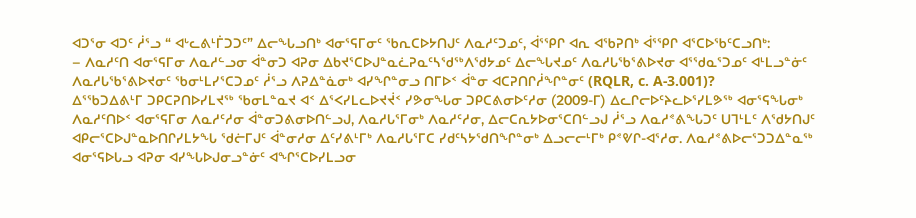ᐊᑐᕐᓂ ᐊᑐᑦ ᓲᕐᓗ “ ᐊᒡᓚᕕᒻᒦᑐᑐᑦ” ᐃᓕᖓᓗᑎᒃ ᐊᓂᕐᕋᒥᓂᑦ ᖃᕆᑕᐅᔭᑎᒍᑦ ᐱᓇᓱᑦᑐᓄᑦ, ᐋᕐᕿᒋ ᐊᕆ ᐊᖃᕈᑎᒃ ᐋᕐᕿᒋ ᐊᕐᑕᐅᖃᑦᑕᓗᑎᒃ:
– ᐱᓇᓱᑦᑎ ᐊᓂᕐᕋᒥᓂ ᐱᓇᓱᓪᓗᓂ ᐋᓐᓂᑐ ᐊᕈᓂ ᐃᑲᔪᕐᑕᐅᒍᓐᓇᓛᕈᓇᑦᓴᖁᖅᐱᖁᔭᓄᑦ ᐃᓕᖓᔪᓄᑦ ᐱᓇᓱᒐᖃᕐᕕᐅᔪᓂ ᐊᕐᖁᓇᕐᑐᓄᑦ ᐊᒻᒪᓗᓐᓃᑦ ᐱᓇᓱᒐᖃᕐᕕᐅᔪᓂᑦ ᖃᓂᒻᒪᓯᕐᑕᑐᓄᑦ ᓲᕐᓗ ᐱᕈᐃᓐᓈᓂᒃ ᐊᓯᖏᓐᓂᓗ ᑎᒥᐅᑉ ᐋᓐᓂ ᐊᑕᕈᑎᒋᓲᖏᓐᓂᑦ (RQLR, c. A-3.001)?
ᐃᕐᖃᑐᐃᕕᒻᒥ ᑐᑭᑕᕈᑎᐅᓯᒪᔪᖅ ᖃᓂᒪᓐᓇᔪ ᐊᑉ ᐃᕐᐸᓯᒪᓚᐅᔪᔫᑉ ᓯᕗᓂᖓᓂ ᑐᑭᑕᕕᓂᐅᑦᓱᓂ (2009-ᒥ) ᐃᓚᒋᓕᐅᑦᔨᓚᐅᕐᓯᒪᕗᖅ ᐊᓂᕐᕋᖓᓂᒃ ᐱᓇᓱᑦᑎᐅᑉ ᐊᓂᕐᕋᒥᓂ ᐱᓇᓱᑦᓱᓂ ᐋᓐᓂᑐᕕᓂᐅᑎᓪᓗᒍ, ᐱᓇᓱᒐᕐᒥᓂᒃ ᐱᓇᓱᑦᓱᓂ, ᐃᓕᑕᕆᔭᐅᓂᕐᑕᑎᓪᓗᒍ ᓲᕐᓗ ᐱᓇᓱᕝᕕᖓᑐᑦ ᑌᒣᒻᒪᑦ ᐱᖁᔭᑎᒍᑦ ᐊᑭᓕᕐᑕᐅᒍᓐᓇᐅᑎᒋᓯᒪᔭᖓ ᖁᓖᒥᒍᑦ ᐋᓐᓂᓱᓂ ᐃᑦᓯᕕᒻᒥᒃ ᐱᓇᓱᒐᕐᒥᑕ ᓯᑯᑦᓴᔭᖁᑎᖏᓐᓂᒃ ᐃᓗᓕᓕᒻᒥᒃ ᑭᕝᕓᒋ-ᐊᕐᓱᓂ. ᐱᓇᓱᕝᕕᐅᓕᕐᑐᑐᐃᓐᓇᖅ ᐊᓂᕐᕋᐅᒐᓗ ᐊᕈᓂ ᐊᓯᖓᐅᒍᓂᓗᓐᓃᑦ ᐊᖏᕐᑕᐅᓯᒪᓗᓂ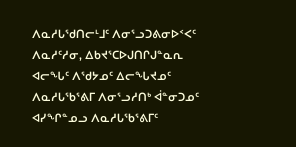ᐱᓇᓱᒐᖁᑎᓕᒻᒧᑦ ᐱᓂᕐᓗᑐᕕᓂᐅᑉᐸᑦ ᐱᓇᓱᑦᓱᓂ, ᐃᑲᔪᕐᑕᐅᒍᑎᒋᒍᓐᓇᕆ ᐊᓕᖓᑦ ᐱᖁᔭᓄᑦ ᐃᓕᖓᔪᓄᑦ ᐱᓇᓱᒐᖃᕐᕕᒥ ᐱᓂᕐᓗᓱᑎᒃ ᐋᓐᓂᑐᓄᑦ ᐊᓯᖏᓐᓄᓗ ᐱᓇᓱᒐᖃᕐᕕᒥᑦ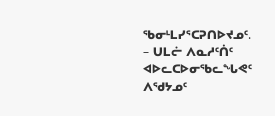ᖃᓂᒻᒪᓯᕐᑕᕈᑎᐅᔪᓄᑦ.
– ᑌᒪᓖ ᐱᓇᓱᑦᑏᑦ ᐊᐅᓚᑕᐅᓂᖃᓚᖓᕙᑦ ᐱᖁᔭᓄᑦ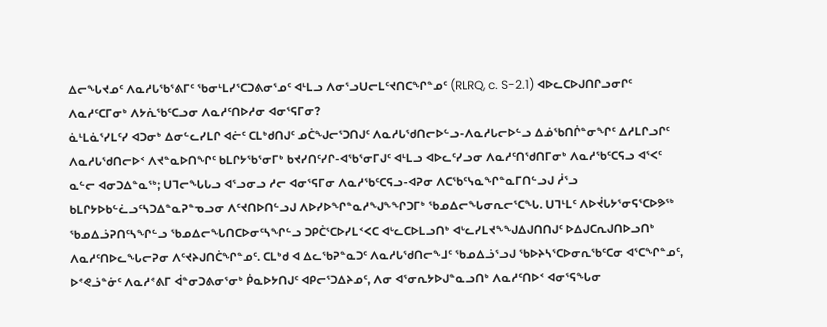ᐃᓕᖓᔪᓄᑦ ᐱᓇᓱᒐᖃᕐᕕᒥᑦ ᖃᓂᒻᒪᓯᕐᑕᑐᕕᓂᕐᓄᑦ ᐊᒻᒪᓗ ᐱᓂᕐᓗᑌᓕᒪᑦᔪᑎᑕᖏᓐᓄᑦ (RLRQ, c. S-2.1) ᐊᐅᓚᑕᐅᒍᑎᒋᓗᓂᒋᑦ ᐱᓇᓱᑦᑕᒥᓂᒃ ᐱᔭᕇᖃᑦᑕᓗᓂ ᐱᓇᓱᑦᑎᐅᓱᓂ ᐊᓂᕐᕋᒥᓂ?
ᓈᒻᒪᓈᕐᓯᒪᑦᓯ ᐊᑐᓂᒃ ᐃᓂᓪᓚᓯᒪᒋ ᐊᓖᑦ ᑕᒪᒃᑯᑎᒍᑦ ᓄᑖᖑᓕᕐᑐᑎᒍᑦ ᐱᓇᓱᒐᖁᑎᓕᐅᓪᓗ-ᐱᓇᓱᒐᓕᐅᓪᓗ ᐃᓅᖃᑎᒌᓐᓂᖏᑦ ᐃᓱᒪᒋᓗᒋᑦ ᐱᓇᓱᒐᖁᑎᓕᐅᑉ ᐱᔪᓐᓇᐅᑎᖏᑦ ᑲᒪᒋᔭᖃᕐᓂᒥᒃ ᑲᔪᓯᑎᑦᓯᒋ-ᐊᖃᕐᓂᒥᒍᑦ ᐊᒻᒪᓗ ᐊᐅᓚᑦᓯᓗᓂ ᐱᓇᓱᑦᑎᖁᑎᒥᓂᒃ ᐱᓇᓱᖃᑦᑕᕋᓗ ᐊᕐᐸᑦ
ᓇᓪᓕ ᐊᓂᑐᐃᓐᓇᖅ; ᑌᒣᓕᖓᒐᓗ ᐊᕐᓗᓂᓗ ᓱᓕ ᐊᓂᕐᕋᒥᓂ ᐱᓇᓱᖃᑦᑕᕋᓗ-ᐊᕈᓂ ᐱᑕᖃᑦᓭᓇᖏᓐᓇᒥᑎᓪᓗᒍ ᓲᕐᓗ ᑲᒪᒋᔭᐅᑲᓪᓛᓗᑦᓴᑐᐃᓐᓇᕈᓐᓀᓗᓂ ᐱᑦᔪᑎᐅᑎᓪᓗᒍ ᐱᐅᓯᐅᖏᓐᓇᓱᖑᖕᖏᑐᒥᒃ ᖃᓄᐃᓕᖓᓂᕆᓕᕐᑕᖓ. ᑌᒣᒻᒪᑦ ᐱᐅᔫᒐᔭᕐᓂᕋᕐᑕᐅᕗᖅ ᖃᓄᐃᓘᕈᑎᑦᓴᖏᓪᓗ ᖃᓄᐃᓕᖓᑎᑕᐅᓂᑦᓴᖏᓪᓗ ᑐᑭᑖᕐᑕᐅᓯᒪᑉᐸᑕ ᐊᒡᓚᑕᐅᒪᓗᑎᒃ ᐊᒡᓚᓯᒪᔪᖕᖑᐃᒍᑎᑎᒍᑦ ᐅᐃᒍᑕᕆᒍᑎᐅᓗᑎᒃ ᐱᓇᓱᑦᑎᐅᓚᖓᓕᕈᓂ ᐱᑦᔪᔨᒍᑎᑖᖏᓐᓄᑦ. ᑕᒪᒃᑯ ᐊ ᐃᓚᖃᕈᓐᓇᑐᑦ ᐱᓇᓱᒐᖁᑎᓕᖕᒧᑦ ᖃᓄᐃᓘᕐᓗᒍ ᖃᐅᔨᓴᕐᑕᐅᓂᕆᖃᑦᑕᓂ ᐊᕐᑕᖏᓐᓄᑦ, ᐅᕝᕙᓘᓐᓃᑦ ᐱᓇᓱᕝᕕᒥ ᐋᓐᓂᑐᕕᓂᕐᓂᒃ ᑮᓇᐅᔭᑎᒍᑦ ᐊᑭᓕᕐᑐᐃᔨᓄᑦ, ᐱᓂ ᐊᕐᓂᕆᔭᐅᒍᓐᓇᓗᑎᒃ ᐱᓇᓱᑦᑎᐅᑉ ᐊᓂᕐᕋᖓᓂ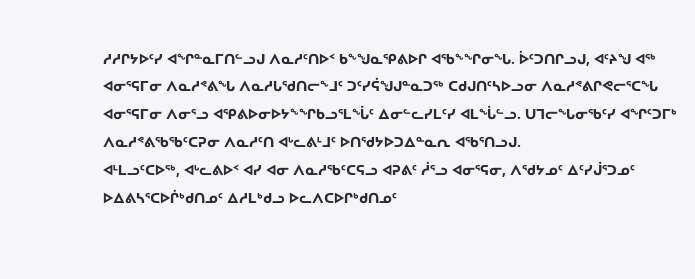ᓱᓱᒋᔭᐅᑦᓯ ᐊᖏᓐᓇᒥᑎᓪᓗᒍ ᐱᓇᓱᑦᑎᐅᑉ ᑲᖕᖑᓇᕿᕕᐅᒋ ᐊᖃᖕᖏᓂᖓ. ᐆᑦᑐᑎᒋᓗᒍ, ᐊᑦᔨᖑ ᐊᖅ ᐊᓂᕐᕋᒥᓂ ᐱᓇᓱᕝᕕᖓ ᐱᓇᓱᒐᖁᑎᓕᖕᒧᑦ ᑐᑦᓯᕌᖑᒍᓐᓇᑐᖅ ᑕᑯᒍᑎᑦᓴᐅᓗᓂ ᐱᓇᓱᕝᕕᒋᕙᓕᕐᑕᖓ ᐊᓂᕐᕋᒥᓂ ᐱᓂᕐᓗ ᐊᕿᕕᐅᓂᐅᔭᖕᖏᑲᓗᕐᒪᖔᑦ ᐃᓂᓪᓚᓯᒪᑦᓯ ᐊᒪᖔᓪᓗ. ᑌᒣᓕᖓᓂᖃᑦᓯ ᐊᖏᑦᑐᒥᒃ ᐱᓇᓱᕝᕕᖃᖃᑦᑕᕈᓂ ᐱᓇᓱᑦᑎ ᐊᒡᓚᕕᒻᒧᑦ ᐅᑎᖁᔭᐅᑐᐃᓐᓇᕆ ᐊᖃᕐᑎᓗᒍ.
ᐊᒻᒪᓗᑦᑕᐅᖅ, ᐊᒡᓚᕕᐅᑉ ᐊᓯ ᐊᓂ ᐱᓇᓱᖃᑦᑕᕋᓗ ᐊᕈᕕᑦ ᓲᕐᓗ ᐊᓂᕐᕋᓂ, ᐱᖁᔭᓄᑦ ᐃᑦᓯᒎᕐᑐᓄᑦ ᐅᐃᕕᓴᕐᑕᐅᒌᒃᑯᑎᓄᑦ ᐃᓱᒪᒃᑯᓗ ᐅᓚᐱᑕᐅᒋᒃᑯᑎᓄᑦ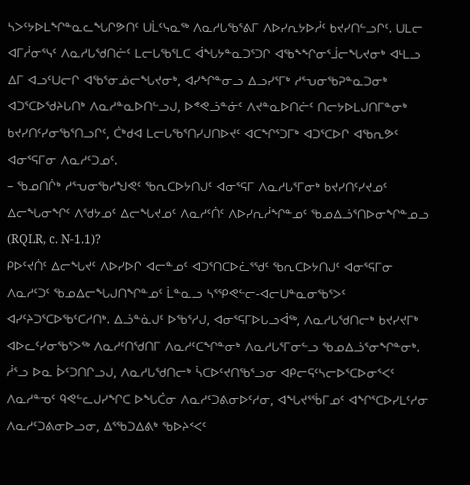ᓴᐳᑦᔭᐅᒪᖏᓐᓇᓚᖓᒋᕗᑎᑦ ᑌᒫᑦᓭᓇᖅ ᐱᓇᓱᒐᖃᕐᕕᒥ ᐱᐅᓯᕆᔭᐅᓲᑦ ᑲᔪᓯᑎᓪᓗᒋᑦ. ᑌᒪᓕ ᐊᒥᓲᓂᕐᓭᑦ ᐱᓇᓱᒐᖁᑎᓖᑦ ᒪᓕᒐᖃᕐᒪᑕ ᐋᖓᔭᓐᓇᑐᕐᑐᒋ ᐊᖃᖕᖏᓂᕐᒨᓕᖓᔪᓂᒃ ᐊᒻᒪᓗ ᐃᒥ ᐊᓗᑦᑌᓕᒋ ᐊᖃᕐᓂᓅᓕᖓᔪᓂᒃ, ᐊᓯᖏᓐᓂᓗ ᐃᓗᓯᕐᒥᒃ ᓱᕐᕃᓂᖃᕈᓐᓇᑐᓂᒃ ᐊᑐᕐᑕᐅᖁᔨᒐᑎᒃ ᐱᓇᓱᓐᓇᐅᑎᓪᓗᒍ, ᐅᕝᕙᓘᓐᓃᑦ ᐱᔪᓐᓇᐅᑎᓖᑦ ᑎᓕᔭᐅᒪᒍᑎᒥᓐᓂᒃ ᑲᔪᓯᑎᑦᓯᓂᖃᕐᑎᓗᒋᑦ, ᑖᒃᑯᐊ ᒪᓕᒐᖃᕐᑎᓯᒍᑎᐅᔪᑦ ᐊᑕᖏᕐᑐᒥᒃ ᐊᑐᕐᑕᐅᒋ ᐊᖃᕆᕗᑦ ᐊᓂᕐᕋᒥᓂ ᐱᓇᓱᑦᑐᓄᑦ.
– ᖃᓄᑎᒌᒃ ᓱᕐᕃᓂᖃᓱᖑᕙᑦ ᖃᕆᑕᐅᔭᑎᒍᑦ ᐊᓂᕐᕋᒥ ᐱᓇᓱᒐᕐᒥᓂᒃ ᑲᔪᓯᑎᑦᓯᔪᓄᑦ ᐃᓕᖓᓂᖏᑦ ᐱᖁᔭᓄᑦ ᐃᓕᖓᔪᓄᑦ ᐱᓇᓱᑦᑏᑦ ᐱᐅᓯᕆᓲᖏᓐᓄᑦ ᖃᓄᐃᓘᕐᑎᐅᓂᖏᓐᓄᓗ (RQLR, c. N-1.1)?
ᑭᐅᑦᔪᑏᑦ ᐃᓕᖓᔪᑦ ᐱᐅᓯᐅᒋ ᐊᓕᓐᓄᑦ ᐊᑐᕐᑎᑕᐅᓛᕐᖁᑦ ᖃᕆᑕᐅᔭᑎᒍᑦ ᐊᓂᕐᕋᒥᓂ ᐱᓇᓱᑦᑐᑦ ᖃᓄᐃᓕᖓᒍᑎᖏᓐᓄᑦ ᒫᓐᓇᓗ ᓴᕐᕿᕙᓪᓕ-ᐊᓕᑌᓐᓇᓂᖃᕐᐳᑦ ᐊᓯᑦᔨᑐᕐᑕᐅᖃᑦᑕᓱᑎᒃ. ᐃᓘᓐᓈᒍᑦ ᐅᖃᕐᓱᒍ, ᐊᓂᕐᕋᒥᐅᒐᓗᐋᖅ, ᐱᓇᓱᒐᖁᑎᓕᒃ ᑲᔪᓯᔪᒥᒃ ᐊᐅᓚᑦᓯᓂᖃᕐᐳᖅ ᐱᓇᓱᑦᑎᖁᑎᒥ ᐱᓇᓱᑦᑕᖏᓐᓂᒃ ᐱᓇᓱᒐᕐᒥᓂᓪᓗ ᖃᓄᐃᓘᕐᓂᖏᓐᓂᒃ. ᓲᕐᓗ ᐅᓇ ᐆᑦᑐᑎᒋᓗᒍ, ᐱᓇᓱᒐᖁᑎᓕᒃ ᓵᑕᐅᑦᔪᑎᖃᕐᓗᓂ ᐊᑭᓕᕋᑦᓴᓕᐅᕐᑕᐅᓂᕐᐸᑦ ᐱᓇᓱᓐᓀᑦ ᑫᕙᓪᓚᒍᓯᖏᑕ ᐅᖓᑖᓂ ᐱᓇᓱᑦᑐᕕᓂᐅᑦᓱᓂ, ᐊᖓᔪᕐᖄᒥᓄᑦ ᐊᖏᕐᑕᐅᓯᒪᑦᓱᓂ ᐱᓇᓱᑦᑐᕕᓂᐅᓗᓂ, ᐃᕐᖃᑐᐃᕕᒃ ᖃᐅᔨᑉᐸᑦ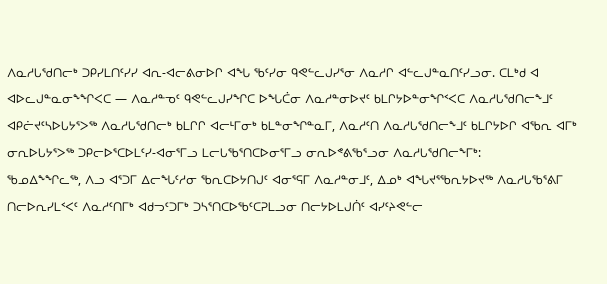ᐱᓇᓱᒐᖁᑎᓕᒃ ᑐᑭᓯᒪᑎᑦᓯᓯ ᐊᕆ-ᐊᓕᕕᓂᐅᒋ ᐊᖓ ᖃᑦᓯᓂ ᑫᕙᓪᓚᒍᓯᕐᓂ ᐱᓇᓱᒋ ᐊᓪᓚᒍᓐᓇᑎᑦᓯᓗᓂ. ᑕᒪᒃᑯ ᐊ ᐊᐅᓚᒍᓐᓇᓂᖕᖏᐸᑕ — ᐱᓇᓱᓐᓀᑦ ᑫᕙᓪᓚᒍᓯᖏᑕ ᐅᖓᑖᓂ ᐱᓇᓱᓐᓂᐅᔪᑦ ᑲᒪᒋᔭᐅᓐᓂᖏᑉᐸᑕ ᐱᓇᓱᒐᖁᑎᓕᖕᒧᑦ ᐊᑭᓖᔪᑦᓴᐅᒐᔭᕐᐳᖅ ᐱᓇᓱᒐᖁᑎᓕᒃ ᑲᒪᒋᒋ ᐊᓕᒻᒥᓂᒃ ᑲᒪᓐᓂᖏᓐᓇᒥ, ᐱᓇᓱᑦᑎ ᐱᓇᓱᒐᖁᑎᓕᖕᒧᑦ ᑲᒪᒋᔭᐅᒋ ᐊᖃᕆ ᐊᒥᒃ ᓂᕆᐅᒐᔭᕐᐳᖅ ᑐᑭᓕᐅᕐᑕᐅᒪᑦᓯ-ᐊᓂᕐᒥᓗ ᒪᓕᒐᖃᕐᑎᑕᐅᓂᕐᒥᓗ ᓂᕆᐅᕝᕕᖃᕐᓗᓂ ᐱᓇᓱᒐᖁᑎᓕᖕᒥᒃ:
ᖃᓄᐃᖕᖏᓚᖅ, ᐱᓗ ᐊᕐᑐᒥ ᐃᓕᖓᑦᓱᓂ ᖃᕆᑕᐅᔭᑎᒍᑦ ᐊᓂᕐᕋᒥ ᐱᓇᓱᓐᓂᒧᑦ, ᐃᓄᒃ ᐊᖓᔪᕐᖃᕆᔭᐅᔪᖅ ᐱᓇᓱᒐᖃᕐᕕᒥ ᑎᓕᐅᕆᓯᒪᑉᐸᑦ ᐱᓇᓱᑦᑎᒥᒃ ᐊᑯᓓᑦᑐᒥᒃ ᑐᓴᕐᑎᑕᐅᖃᑦᑕᕈᒪᓗᓂ ᑎᓕᔭᐅᒪᒍᑏᑦ ᐊᓯᑦᔨᕙᓪᓕ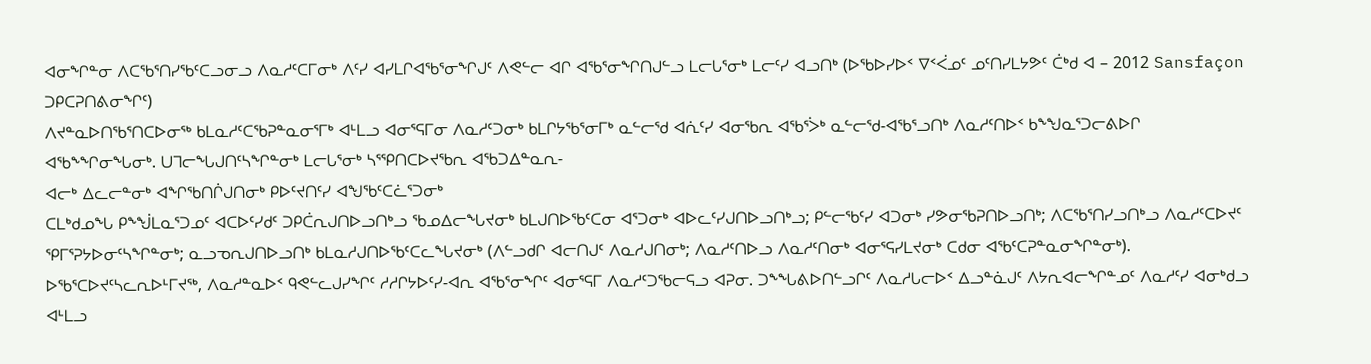ᐊᓂᖏᓐᓂ ᐱᑕᖃᕐᑎᓯᖃᑦᑕᓗᓂᓗ ᐱᓇᓱᑦᑕᒥᓂᒃ ᐱᑦᓯ ᐊᓯᒪᒋᐊᖃᕐᓂᖏᒍᑦ ᐱᕙᓪᓕ ᐊᒋ ᐊᖃᕐᓂᖏᑎᒍᓪᓗ ᒪᓕᒐᕐᓂᒃ ᒪᓕᑦᓯ ᐊᓗᑎᒃ (ᐅᖃᐅᓯᐅᑉ ᐁᑉᐹᓄᑦ ᓄᑦᑎᓯᒪᔭᕗᑦ ᑖᒃᑯ ᐊ – 2012 Sansfaçon ᑐᑭᑕᕈᑎᕕᓂᖏᑦ)
ᐱᔪᓐᓇᐅᑎᖃᕐᑎᑕᐅᓂᖅ ᑲᒪᓇᓱᑦᑕᖃᕈᓐᓇᓂᕐᒥᒃ ᐊᒻᒪᓗ ᐊᓂᕐᕋᒥᓂ ᐱᓇᓱᑦᑐᓂᒃ ᑲᒪᒋᔭᖃᕐᓂᒥᒃ ᓇᓪᓕᖁ ᐊᕇᑦᓯ ᐊᓂᖃᕆ ᐊᖃᕐᐴᒃ ᓇᓪᓕᖁ-ᐊᖃᕐᓗᑎᒃ ᐱᓇᓱᑦᑎᐅᑉ ᑲᖕᖑᓇᕐᑐᓕᕕᐅᒋ ᐊᖃᖕᖏᓂᖓᓂᒃ. ᑌᒣᓕᖓᒍᑎᑦᓴᖏᓐᓂᒃ ᒪᓕᒐᕐᓂᒃ ᓴᕐᕿᑎᑕᐅᔪᖃᕆ ᐊᖃᑐᐃᓐᓇᕆ-
ᐊᓕᒃ ᐃᓚᓕᓐᓂᒃ ᐊᖏᖃᑎᒌᒍᑎᓂᒃ ᑭᐅᑦᔪᑎᑦᓯ ᐊᖑᖃᑦᑕᓛᕐᑐᓂᒃ
ᑕᒪᒃᑯᓄᖓ ᑭᖕᖒᒪᓇᕐᑐᓄᑦ ᐊᑕᐅᑦᓯᑯᑦ ᑐᑭᑖᕆᒍᑎᐅᓗᑎᒃᓗ ᖃᓄᐃᓕᖓᔪᓂᒃ ᑲᒪᒍᑎᐅᖃᑦᑕᓂ ᐊᕐᑐᓂᒃ ᐊᐅᓚᑦᓯᒍᑎᐅᓗᑎᒃᓗ; ᑭᓪᓕᖃᑦᓯ ᐊᑐᓂᒃ ᓯᕗᓂᖃᕈᑎᐅᓗᑎᒃ; ᐱᑕᖃᕐᑎᓯᓗᑎᒃᓗ ᐱᓇᓱᑦᑕᐅᔪᑦ ᕿᒥᕐᕈᔭᐅᓂᑦᓴᖏᓐᓂᒃ; ᓇᓗᓀᕆᒍᑎᐅᓗᑎᒃ ᑲᒪᓇᓱᒍᑎᐅᖃᑦᑕᓚᖓᔪᓂᒃ (ᐱᓪᓗᑯᒋ ᐊᓕᑎᒍᑦ ᐱᓇᓱᒍᑎᓂᒃ; ᐱᓇᓱᑦᑎᐅᓗ ᐱᓇᓱᑦᑎᓂᒃ ᐊᓂᕐᕋᓯᒪᔪᓂᒃ ᑕᑯᓂ ᐊᖃᑦᑕᕈᓐᓇᓂᖏᓐᓂᒃ).
ᐅᖃᕐᑕᐅᔪᑦᓴᓚᕆᐅᒻᒥᔪᖅ, ᐱᓇᓱᓐᓇᐅᑉ ᑫᕙᓪᓚᒍᓯᖏᑦ ᓱᓱᒋᔭᐅᑦᓯ-ᐊᕆ ᐊᖃᕐᓂᖏᑦ ᐊᓂᕐᕋᒥ ᐱᓇᓱᑦᑐᖃᓕᕋᓗ ᐊᕈᓂ. ᑐᖕᖓᕕᐅᑎᓪᓗᒋᑦ ᐱᓇᓱᒐᓕᐅᑉ ᐃᓗᓐᓈᒍᑦ ᐱᔭᕆᐊᓕᖏᓐᓄᑦ ᐱᓇᓱᑦᓯ ᐊᓂᒃᑯᓗ ᐊᒻᒪᓗ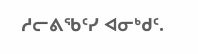ᓱᓕᕕᖃᑦᓯ ᐊᓂᒃᑯᑦ.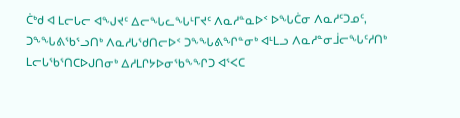ᑖᒃᑯ ᐊ ᒪᓕᒐᓕ ᐊᖑᔪᑦ ᐃᓕᖓᓚᖓᒻᒥᔪᑦ ᐱᓇᓱᓐᓇᐅᑉ ᐅᖓᑖᓂ ᐱᓇᓱᑦᑐᓄᑦ, ᑐᖕᖓᕕᖃᕐᓗᑎᒃ ᐱᓇᓱᒐᖁᑎᓕᐅᑉ ᑐᖕᖓᕕᖏᓐᓂᒃ ᐊᒻᒪᓗ ᐱᓇᓱᓐᓂᒨᓕᖓᑦᓱᑎᒃ ᒪᓕᒐᖃᕐᑎᑕᐅᒍᑎᓂᒃ ᐃᓱᒪᒋᔭᐅᓂᖃᖕᖏᑐ ᐊᕐᐸᑕ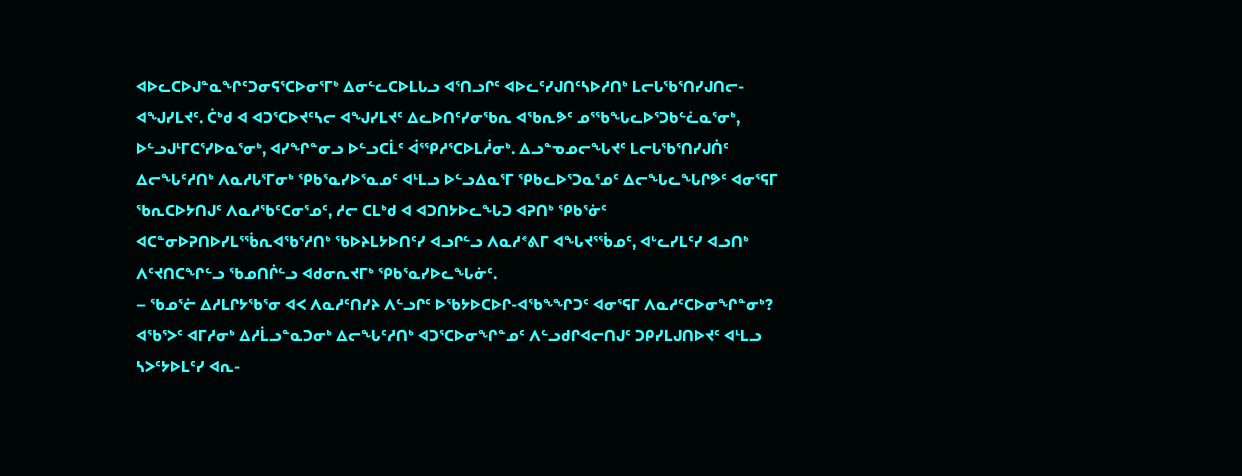ᐊᐅᓚᑕᐅᒍᓐᓇᖏᑦᑐᓂᕋᕐᑕᐅᓂᕐᒥᒃ ᐃᓂᓪᓚᑕᐅᒪᒐᓗ ᐊᕐᑎᓗᒋᑦ ᐊᐅᓚᑦᓯᒍᑎᑦᓴᐅᓱᑎᒃ ᒪᓕᒐᖃᕐᑎᓯᒍᑎᓕ-ᐊᖑᓯᒪᔪᑦ. ᑖᒃᑯ ᐊ ᐊᑐᕐᑕᐅᔪᑦᓴᓕ ᐊᖑᓯᒪᔪᑦ ᐃᓚᐅᑎᑦᓯᓂᖃᕆ ᐊᖃᕆᕗᑦ ᓄᕐᖃᖓᓚᐅᕐᑐᑲᓪᓛᓇᕐᓂᒃ, ᐅᓪᓗᒍᒻᒥᑕᕐᓯᐅᓇᕐᓂᒃ, ᐊᓯᖏᓐᓂᓗ ᐅᓪᓗᑕᒫᑦ ᐋᕐᕿᓱᕐᑕᐅᒪᓲᓂᒃ. ᐃᓗᓐᓀᓄᓕᖓᔪᑦ ᒪᓕᒐᖃᕐᑎᓯᒍᑏᑦ ᐃᓕᖓᑦᓱᑎᒃ ᐱᓇᓱᒐᕐᒥᓂᒃ ᕿᑲᕐᓇᓯᐅᕐᓇᓄᑦ ᐊᒻᒪᓗ ᐅᓪᓗᐃᓇᕐᒥ ᕿᑲᓚᐅᕐᑐᓇᕐᓄᑦ ᐃᓕᖓᓚᖓᒋᕗᑦ ᐊᓂᕐᕋᒥ ᖃᕆᑕᐅᔭᑎᒍᑦ ᐱᓇᓱᖃᑦᑕᓂᕐᓄᑦ, ᓱᓕ ᑕᒪᒃᑯ ᐊ ᐊᑐᑎᔭᐅᓚᖓᑐ ᐊᕈᑎᒃ ᕿᑲᕐᓃᑦ ᐊᑕᓐᓂᐅᕈᑎᐅᓯᒪᕐᖄᕆᐊᖃᕐᓱᑎᒃ ᖃᐅᔨᒪᔭᐅᑎᑦᓯ ᐊᓗᒋᓪᓗ ᐱᓇᓱᕝᕕᒥ ᐊᖓᔪᕐᖄᓄᑦ, ᐊᒡᓚᓯᒪᑦᓯ ᐊᓗᑎᒃ ᐱᑦᔪᑎᑕᖏᓪᓗ ᖃᓄᑎᒌᓪᓗ ᐊᑯᓂᕆᔪᒥᒃ ᕿᑲᕐᓇᓯᐅᓚᖓᓃᑦ.
– ᖃᓄᕐᓖ ᐃᓱᒪᒋᔭᖃᕐᓂ ᐊᐸ ᐱᓇᓱᑦᑎᓯᔨ ᐱᓪᓗᒋᑦ ᐅᖃᔭᐅᑕᐅᒋ-ᐊᖃᖕᖏᑐᑦ ᐊᓂᕐᕋᒥ ᐱᓇᓱᑦᑕᐅᓂᖏᓐᓂᒃ?
ᐊᖃᕐᐳᑦ ᐊᒥᓱᓂᒃ ᐃᓱᒫᓗᓐᓇᑐᓂᒃ ᐃᓕᖓᑦᓱᑎᒃ ᐊᑐᕐᑕᐅᓂᖏᓐᓄᑦ ᐱᓪᓗᑯᒋᐊᓕᑎᒍᑦ ᑐᑭᓯᒪᒍᑎᐅᔪᑦ ᐊᒻᒪᓗ ᓴᐳᑦᔭᐅᒪᑦᓯ ᐊᕆ-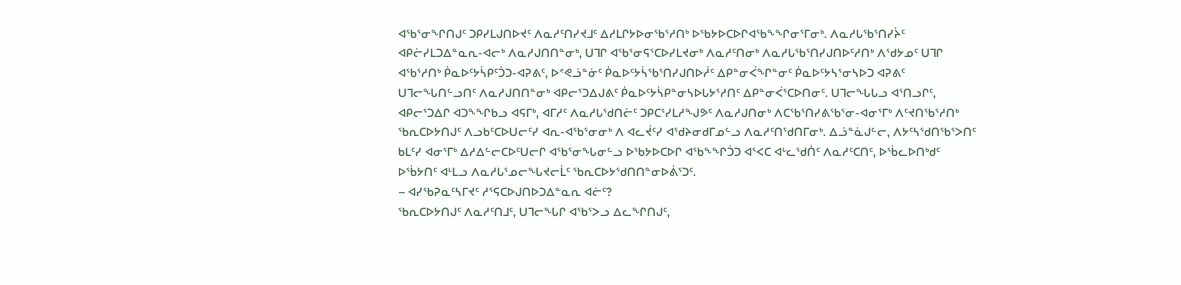ᐊᖃᕐᓂᖏᑎᒍᑦ ᑐᑭᓯᒪᒍᑎᐅᔪᑦ ᐱᓇᓱᑦᑎᓯᔪᒧᑦ ᐃᓱᒪᒋᔭᐅᓂᖃᕐᓱᑎᒃ ᐅᖃᔭᐅᑕᐅᒋᐊᖃᖕᖏᓂᕐᒥᓂᒃ. ᐱᓇᓱᒐᖃᕐᑎᓯᔩᑦ ᐊᑭᓖᓯᒪᑐᐃᓐᓇᕆ-ᐊᓕᒃ ᐱᓇᓱᒍᑎᑎᓐᓂᒃ, ᑌᒣᒋ ᐊᖃᕐᓂᕋᕐᑕᐅᓯᒪᔪᓂᒃ ᐱᓇᓱᑦᑎᓂᒃ ᐱᓇᓱᒐᖃᕐᑎᓯᒍᑎᐅᑦᓱᑎᒃ ᐱᖁᔭᓄᑦ ᑌᒣᒋ ᐊᖃᕐᓱᑎᒃ ᑮᓇᐅᑦᔭᓵᑭᑦᑑᑐ-ᐊᕈᕕᑦ, ᐅᕝᕙᓘᓐᓃᑦ ᑮᓇᐅᑦᔭᓵᖃᕐᑎᓯᒍᑎᐅᓲᑦ ᐃᑭᓐᓂᐹᖏᓐᓂᑦ ᑮᓇᐅᑦᔭᓴᕐᓂᓴᐅᑐ ᐊᕈᕕᑦ ᑌᒣᓕᖓᑎᓪᓗᑎᑦ ᐱᓇᓱᒍᑎᑎᓐᓂᒃ ᐊᑭᓕᕐᑐᐃᒍᕕᑦ ᑮᓇᐅᑦᔭᓵᑭᓐᓂᓴᐅᒐᔭᕐᓱᑎᑦ ᐃᑭᓐᓂᐹᕐᑕᐅᑎᓂᑦ. ᑌᒣᓕᖓᒐᓗ ᐊᕐᑎᓗᒋᑦ, ᐊᑭᓕᕐᑐᐃᒋ ᐊᑐᖕᖏᑲᓗ ᐊᕋᒥᒃ, ᐊᒥᓱᑦ ᐱᓇᓱᒐᖁᑎᓖᑦ ᑐᑭᑕᕐᓯᒪᓱᖑᕗᑦ ᐱᓇᓱᒍᑎᓂᒃ ᐱᑕᖃᕐᑎᓯᕕᖃᕐᓂ-ᐊᓂᕐᒥᒃ ᐱᑦᔪᑎᖃᕐᓱᑎᒃ ᖃᕆᑕᐅᔭᑎᒍᑦ ᐱᓗᑲᑦᑕᐅᑌᓕᑦᓯ ᐊᕆ-ᐊᖃᕐᓂᓂᒃ ᐱ ᐊᓚᔫᑦᓯ ᐊᖁᔨᓂᑯᒥᓄᓪᓗ ᐱᓇᓱᑦᑎᖁᑎᒥᓂᒃ. ᐃᓘᓐᓈᒍᓪᓕ, ᐱᔭᑦᓴᖁᑎᖃᕐᐳᑎᑦ ᑲᒪᑦᓯ ᐊᓂᕐᒥᒃ ᐃᓱᐃᓪᓕᑕᐅᑦᑌᓕᒋ ᐊᖃᕐᓂᖓᓂᓪᓗ ᐅᖃᔭᐅᑕᐅᒋ ᐊᖃᖕᖏᑑᑐ ᐊᕐᐸᑕ ᐊᒡᓚᖁᑏᑦ ᐱᓇᓱᑦᑕᑎᑦ, ᐅᖄᓚᐅᑎᒃᑯᑦ ᐅᖄᔭᑎᑦ ᐊᒻᒪᓗ ᐱᓇᓱᒐᕐᓄᓕᖓᔪᓕᒫᑦ ᖃᕆᑕᐅᔭᖁᑎᑎᓐᓂᐅᕖᕐᑐᑦ.
– ᐊᓯᖃᕈᓇᑦᓴᒥᔪᑦ ᓱᕐᕋᑕᐅᒍᑎᐅᑐᐃᓐᓇᕆ ᐊᓖᑦ?
ᖃᕆᑕᐅᔭᑎᒍᑦ ᐱᓇᓱᑦᑎᒧᑦ, ᑌᒣᓕᖓᒋ ᐊᖃᕐᐳᓗ ᐃᓚᖏᑎᒍᑦ,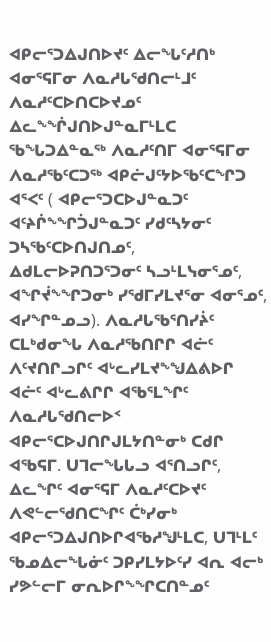ᐊᑭᓕᕐᑐᐃᒍᑎᐅᔪᑦ ᐃᓕᖓᑦᓱᑎᒃ ᐊᓂᕐᕋᒥᓂ ᐱᓇᓱᒐᖁᑎᓕᒻᒧᑦ ᐱᓇᓱᑦᑕᐅᑎᑕᐅᔪᓄᑦ ᐃᓚᖕᖐᒍᑎᐅᒍᓐᓇᒥᒻᒪᑕ ᖃᖓᑐᐃᓐᓇᖅ ᐱᓇᓱᑦᑎᒥ ᐊᓂᕐᕋᒥᓂ ᐱᓇᓱᖃᑦᑕᑐᖅ ᐊᑭᓖᒍᑦᔭᐅᖃᑦᑕᖏᑐ ᐊᕐᐸᑦ ( ᐊᑭᓕᕐᑐᑕᐅᒍᓐᓇᑐᑦ ᐊᑦᔨᒌᖕᖏᑑᒍᓐᓇᑐᑦ ᓯᑯᑦᓴᔭᓂᑦ ᑐᓴᖃᑦᑕᐅᑎᒍᑎᓄᑦ, ᐃᑯᒪᓕᐅᕈᑎᑐᕐᑐᓂᑦ ᓴᓗᒻᒪᓭᓂᕐᓄᑦ, ᐊᖏᔫᖕᖏᑐᓂᒃ ᓯᖁᒥᓯᒪᔪᕐᓂ ᐊᓂᕐᓄᑦ, ᐊᓯᖏᓐᓄᓗ). ᐱᓇᓱᒐᖃᕐᑎᓯᔩᑦ ᑕᒪᒃᑯᓂᖓ ᐱᓇᓱᖃᑎᒋᒋ ᐊᓖᑦ ᐱᑦᔪᑎᒋᓗᒋᑦ ᐊᒡᓚᓯᒪᔪᖕᖑᐃᕕᐅᒋ ᐊᓖᑦ ᐊᒡᓚᕕᒋᒋ ᐊᖃᕐᒪᖏᑦ ᐱᓇᓱᒐᖁᑎᓕᐅᑉ ᐊᑭᓕᕐᑕᐅᒍᑎᒋᒍᒪᔭᑎᓐᓂᒃ ᑕᑯᒋ ᐊᖃᕋᒥ. ᑌᒣᓕᖓᒐᓗ ᐊᕐᑎᓗᒋᑦ, ᐃᓚᖏᑦ ᐊᓂᕐᕋᒥ ᐱᓇᓱᑦᑕᐅᔪᑦ ᐱᕙᓪᓕᖁᑎᑕᖏᑦ ᑖᒃᓯᓂᒃ ᐊᑭᓕᕐᑐᐃᒍᑎᐅᒋᐊᖃᓱᖑᒻᒪᑕ, ᑌᒣᒻᒪᑦ ᖃᓄᐃᓕᖓᓃᑦ ᑐᑭᓯᒪᔭᐅᑦᓯ ᐊᕆ ᐊᓕᒃ ᓯᕗᓪᓕᒥ ᓂᕆᐅᒋᖕᖏᑕᑎᓐᓄᑦ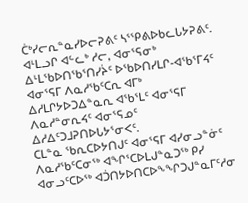ᑖᒃᓯᓕᕆᓐᓇᓯᐅᓕᕈᕕᑦ ᓴᕐᕿᕕᐅᑲᓚᒐᔭᕈᕕᑦ.
ᐊᒻᒪᓗᒋ ᐊᓪᓚᒃ ᓱᓕ, ᐊᓂᕐᕋᓂᒃ ᐃᒻᒪᖃᐅᑎᖃᕐᑎᓯᔩᑦ ᐅᖃᐅᑎᓯᒪᒋ-ᐊᖃᕐᒥᔦᑦ ᐊᓂᕐᕋᒥ ᐱᓇᓱᖃᑦᑕᕆ ᐊᒥᒃ ᐃᓱᒪᒋᔭᐅᑐᐃᓐᓇᕆ ᐊᖃᕐᒪᑦ ᐊᓂᕐᕋᒥ ᐱᓇᓱᓐᓂᕆᔦᑦ ᐊᓂᕐᕋᓄᑦ ᐃᓱᐃᑦᑐᒧᕈᑎᐅᒐᔭᕐᓂᐸᑦ.
ᑕᒪᓐᓇ ᖃᕆᑕᐅᔭᑎᒍᑦ ᐊᓂᕐᕋᒥ ᐊᓯᓂᓗᓐᓃᑦ ᐱᓇᓱᖃᑦᑕᓂᖅ ᐊᖏᕐᑕᐅᒪᒍᓐᓇᑐᖅ ᑭᓯ ᐊᓂᓗᑦᑕᐅᖅ ᐊᑑᑎᔭᐅᑎᑕᐅᖕᖏᑐᒍᓐᓇᒥᑦᓱᓂ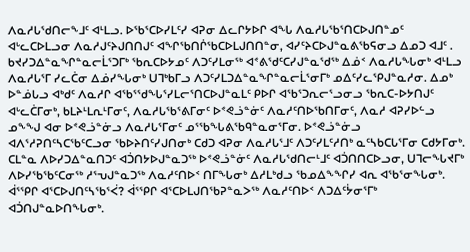ᐱᓇᓱᒐᖁᑎᓕᖕᒧᑦ ᐊᒻᒪᓗ. ᐅᖃᕐᑕᐅᓯᒪᑦᓯ ᐊᕈᓂ ᐃᓚᒋᔭᐅᒋ ᐊᖓ ᐱᓇᓱᒐᖃᕐᑎᑕᐅᒍᑎᓐᓄᑦ ᐊᒡᓚᑕᐅᒪᓗᓂ ᐱᓇᓱᒍᑦᔨᒍᑎᑎᒍᑦ ᐊᖏᖃᑎᒌᖃᑕᐅᒪᒍᑎᑎᓐᓂ, ᐊᓯᑦᔨᑕᐅᒍᓐᓇᕕᖃᕋᓂᓗ ᐃᓄᑐ ᐊᒧᑦ .
ᑲᔪᓯᑐᐃᓐᓇᖏᓐᓇᓕᒫᕐᑐᒥᒃ ᖃᕆᑕᐅᔭᓄᑦ ᐱᑐᑦᓯᒪᓂᖅ ᐊᕝᕕᖁᑦᑕᓯᒍᓐᓇᖁᖅ ᐃᓅᑉ ᐱᓇᓱᒐᖓᓂᒃ ᐊᒻᒪᓗ ᐱᓇᓱᒐᕐᒥ ᓯᓚᑖᓂ ᐃᓅᓯᖓᓂᒃ ᑌᒣᒃᑲᒥᓗ ᐱᑐᑦᓯᒪᑐᐃᓐᓇᖏᓐᓇᓕᒫᕐᓂᒥᒃ ᓄᐃᑦᓯᓚᕿᒍᓐᓇᓱᓂ. ᐃᓄᒃ ᐅᓐᓅᒐᓗ ᐊᒃᑯᑦ ᐱᓇᓱᒋ ᐊᖃᕐᖁᖓᕐᓯᒪᓕᕐᑎᑕᐅᒍᓐᓇᒪᑦ ᑭᐅᒋ ᐊᖃᕐᑐᕆᓕᕐᓗᓂᓗ ᖃᕆᑕ-ᐅᔭᑎᒍᑦ ᐊᒡᓚᑖᒥᓂᒃ, ᑲᒪᔨᒻᒪᕆᒻᒥᓂᑦ, ᐱᓇᓱᒐᖃᕐᕕᒥᓂᑦ ᐅᕝᕙᓘᓐᓃᑦ ᐱᓇᓱᑦᑎᐅᖃᑎᒥᓂᑦ, ᐱᓇᓱ ᐊᕈᓯᐅᓪᓗ ᓄᖕᖑ ᐊᓂ ᐅᕝᕙᓘᓐᓃᓗ ᐱᓇᓱᒐᕐᒥᓂᑦ ᓄᕐᖃᖓᕕᖃᑫᓐᓇᓂᕐᒥᓂ. ᐅᕝᕙᓘᓐᓃᓗ ᐊᐱᕐᓱᕈᑎᑦᓴᑕᖃᑦᑕᓗᓂ ᖃᐅᔨᑎᑦᓯᒍᑎᓂᒃ ᑕᑯᑐ ᐊᕈᓂ ᐱᓇᓱᒐᕐᒧᑦ ᐱᑐᑦᓯᒪᑦᓱᑎᒃ ᓇᑦᓴᑲᑕᒐᕐᒥᓂ ᑕᑯᔭᒥᓂᒃ. ᑕᒪᓐᓇ ᐱᐅᓯᑐᐃᓐᓇᑎᑐᑦ ᐊᑑᑎᔭᐅᒍᓐᓇᑐᖅ ᐅᕝᕙᓘᓐᓃᑦ ᐱᓇᓱᒐᖁᑎᓕᒻᒧᑦ ᐊᑑᑎᑎᑕᐅᓗᓂ, ᑌᒣᓕᖓᔪᒥᒃ ᐱᐅᓯᖃᖃᑦᑕᓂᖅ ᓱᕐᕃᒍᓐᓇᑐᖅ ᐱᓇᓱᑦᑎᐅᑉ ᑎᒥᖓᓂᒃ ᐃᓱᒪᒃᑯᓗ ᖃᓄᐃᖕᖏᓯ ᐊᕆ ᐊᖃᕐᓂᖓᓂᒃ. ᐋᕐᕿᒋ ᐊᕐᑕᐅᒍᑎᑦᓴᖃᕐᐹ? ᐋᕐᕿᒋ ᐊᕐᑕᐅᒪᒍᑎᖃᕈᓐᓇᐳᖅ ᐱᓇᓱᑦᑎᐅᑉ ᐱᑐᐃᑦᔮᓂᕐᒥᒃ ᐊᑑᑎᒍᓐᓇᐅᑎᖓᓂᒃ.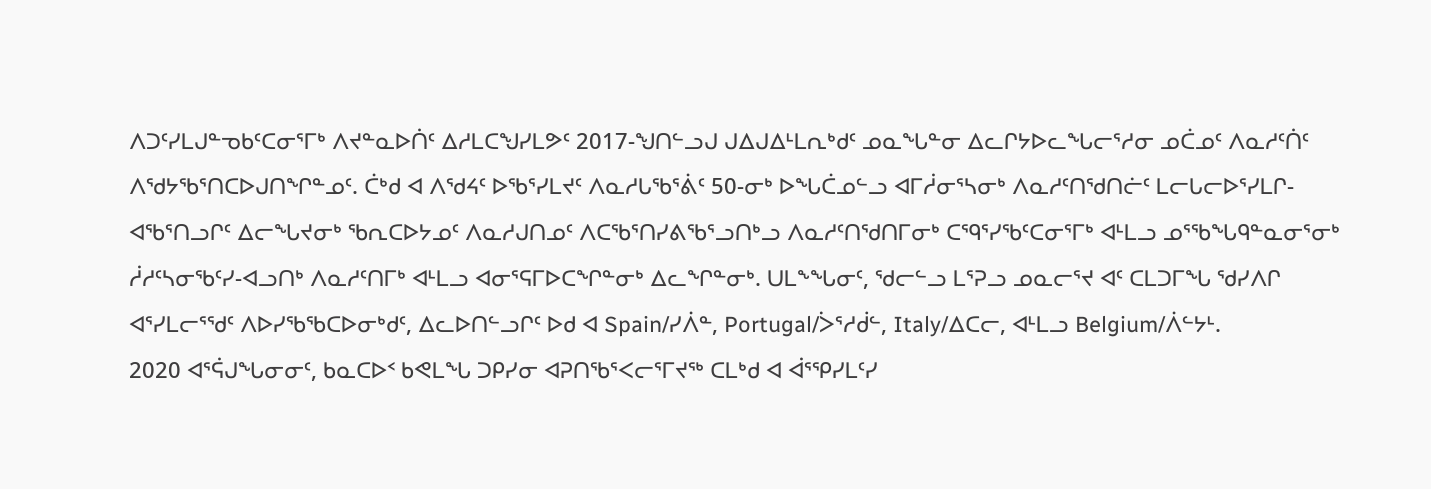ᐱᑐᑦᓯᒪᒍᓐᓀᑲᑦᑕᓂᕐᒥᒃ ᐱᔪᓐᓇᐅᑏᑦ ᐃᓱᒪᑕᖑᓯᒪᕗᑦ 2017-ᖑᑎᓪᓗᒍ ᒍᐃᒍᐃᒻᒪᕆᒃᑯᑦ ᓄᓇᖓᓐᓂ ᐃᓚᒋᔭᐅᓚᖓᓕᕐᓱᓂ ᓄᑖᓄᑦ ᐱᓇᓱᑦᑏᑦ ᐱᖁᔭᖃᕐᑎᑕᐅᒍᑎᖏᓐᓄᑦ. ᑖᒃᑯ ᐊ ᐱᖁᔦᑦ ᐅᖃᕐᓯᒪᔪᑦ ᐱᓇᓱᒐᖃᕐᕖᑦ 50-ᓂᒃ ᐅᖓᑖᓄᓪᓗ ᐊᒥᓲᓂᕐᓴᓂᒃ ᐱᓇᓱᑦᑎᖁᑎᓖᑦ ᒪᓕᒐᓕᐅᕐᓯᒪᒋ-ᐊᖃᕐᑎᓗᒋᑦ ᐃᓕᖓᔪᓂᒃ ᖃᕆᑕᐅᔭᓄᑦ ᐱᓇᓱᒍᑎᓄᑦ ᐱᑕᖃᕐᑎᓯᕕᖃᕐᓗᑎᒃᓗ ᐱᓇᓱᑦᑎᖁᑎᒥᓂᒃ ᑕᙯᕐᓯᖃᑦᑕᓂᕐᒥᒃ ᐊᒻᒪᓗ ᓄᕐᖃᖓᑫᓐᓇᓂᕐᓂᒃ ᓲᓱᑦᓴᓂᖃᑦᓯ-ᐊᓗᑎᒃ ᐱᓇᓱᑦᑎᒥᒃ ᐊᒻᒪᓗ ᐊᓂᕐᕋᒥᐅᑕᖏᓐᓂᒃ ᐃᓚᖏᓐᓂᒃ. ᑌᒪᖕᖓᓂᑦ, ᖁᓕᓪᓗ ᒪᕐᕈᓗ ᓄᓇᓕᕐᔪ ᐊᑦ ᑕᒪᑐᒥᖓ ᖁᓯᐱᒋ ᐊᕐᓯᒪᓕᕐᖁᑦ ᐱᐅᓯᖃᖃᑕᐅᓂᒃᑯᑦ, ᐃᓚᐅᑎᓪᓗᒋᑦ ᐅᑯ ᐊ Spain/ᓯᐲᓐ, Portugal/ᐴᕐᓱᑰᓪ, Italy/ᐃᑕᓕ, ᐊᒻᒪᓗ Belgium/ᐲᓪᔭᒻ.
2020 ᐊᕐᕌᒍᖓᓂᓂᑦ, ᑲᓇᑕᐅᑉ ᑲᕙᒪᖓ ᑐᑭᓯᓂ ᐊᕈᑎᖃᕐᐸᓕᕐᒥᔪᖅ ᑕᒪᒃᑯ ᐊ ᐋᕐᕿᓯᒪᑦᓯ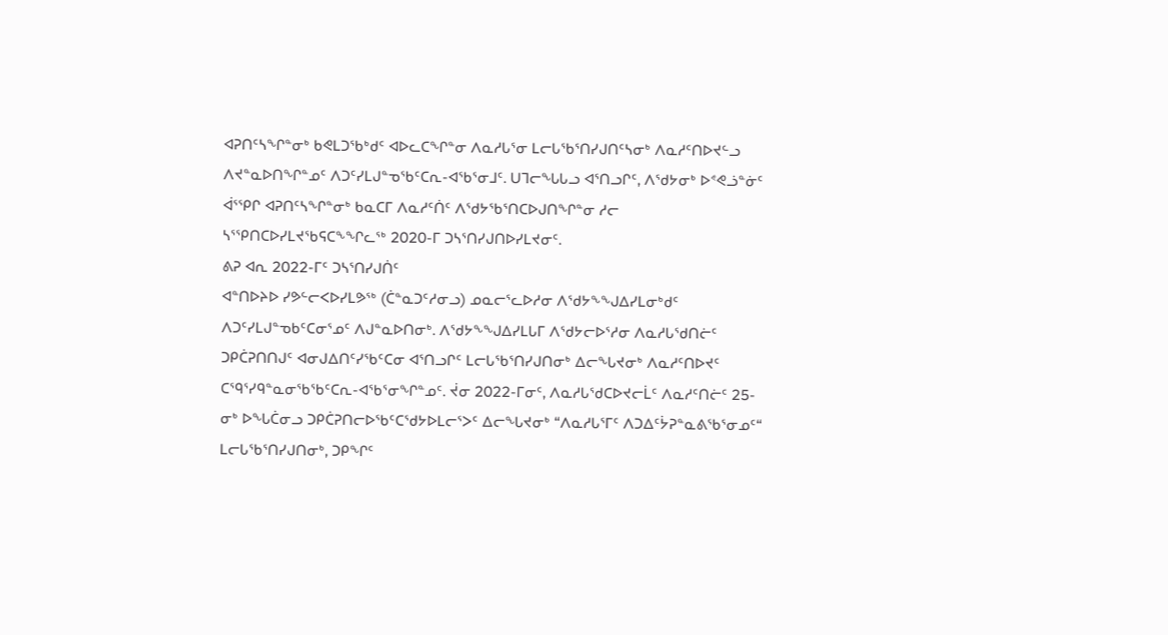ᐊᕈᑎᑦᓴᖏᓐᓂᒃ ᑲᕙᒪᑐᖃᒃᑯᑦ ᐊᐅᓚᑕᖏᓐᓂ ᐱᓇᓱᒐᕐᓂ ᒪᓕᒐᖃᕐᑎᓯᒍᑎᑦᓴᓂᒃ ᐱᓇᓱᑦᑎᐅᔪᓪᓗ ᐱᔪᓐᓇᐅᑎᖏᓐᓄᑦ ᐱᑐᑦᓯᒪᒍᓐᓀᖃᑦᑕᕆ-ᐊᖃᕐᓂᒧᑦ. ᑌᒣᓕᖓᒐᓗ ᐊᕐᑎᓗᒋᑦ, ᐱᖁᔭᓂᒃ ᐅᕝᕙᓘᓐᓃᑦ ᐋᕐᕿᒋ ᐊᕈᑎᑦᓴᖏᓐᓂᒃ ᑲᓇᑕᒥ ᐱᓇᓱᑦᑏᑦ ᐱᖁᔭᖃᕐᑎᑕᐅᒍᑎᖏᓐᓂ ᓱᓕ ᓴᕐᕿᑎᑕᐅᓯᒪᔪᖃᕋᑕᖕᖏᓚᖅ 2020-ᒥ ᑐᓴᕐᑎᓯᒍᑎᐅᓯᒪᔪᓂᑦ.
ᕕᕈ ᐊᕆ 2022-ᒥᑦ ᑐᓴᕐᑎᓯᒍᑏᑦ
ᐊᓐᑎᐅᔨᐅ ᓯᕗᓪᓕᐸᐅᓯᒪᕗᖅ (ᑖᓐᓇᑐᑦᓱᓂᓗ) ᓄᓇᓕᕐᓚᐅᓱᓂ ᐱᖁᔭᖕᖑᐃᓯᒪᓂᒃᑯᑦ ᐱᑐᑦᓯᒪᒍᓐᓀᑲᑦᑕᓂᕐᓄᑦ ᐱᒍᓐᓇᐅᑎᓂᒃ. ᐱᖁᔭᖕᖑᐃᓯᒪᒐᒥ ᐱᖁᔭᓕᐅᕐᓱᓂ ᐱᓇᓱᒐᖁᑎᓖᑦ ᑐᑭᑖᕈᑎᑎᒍᑦ ᐊᓂᒍᐃᑎᑦᓯᖃᑦᑕᓂ ᐊᕐᑎᓗᒋᑦ ᒪᓕᒐᖃᕐᑎᓯᒍᑎᓂᒃ ᐃᓕᖓᔪᓂᒃ ᐱᓇᓱᑦᑎᐅᔪᑦ ᑕᙯᕐᓯᑫᓐᓇᓂᖃᖃᑦᑕᕆ-ᐊᖃᕐᓂᖏᓐᓄᑦ. ᔫᓂ 2022-ᒥᓂᑦ, ᐱᓇᓱᒐᖁᑕᐅᔪᓕᒫᑦ ᐱᓇᓱᑦᑎᓖᑦ 25-ᓂᒃ ᐅᖓᑖᓂᓗ ᑐᑭᑖᕈᑎᓕᐅᖃᑦᑕᖁᔭᐅᒪᓕᕐᐳᑦ ᐃᓕᖓᔪᓂᒃ “ᐱᓇᓱᒐᕐᒥᑦ ᐱᑐᐃᑦᔮᕈᓐᓇᕕᖃᕐᓂᓄᑦ“ ᒪᓕᒐᖃᕐᑎᓯᒍᑎᓂᒃ, ᑐᑭᖏᑦ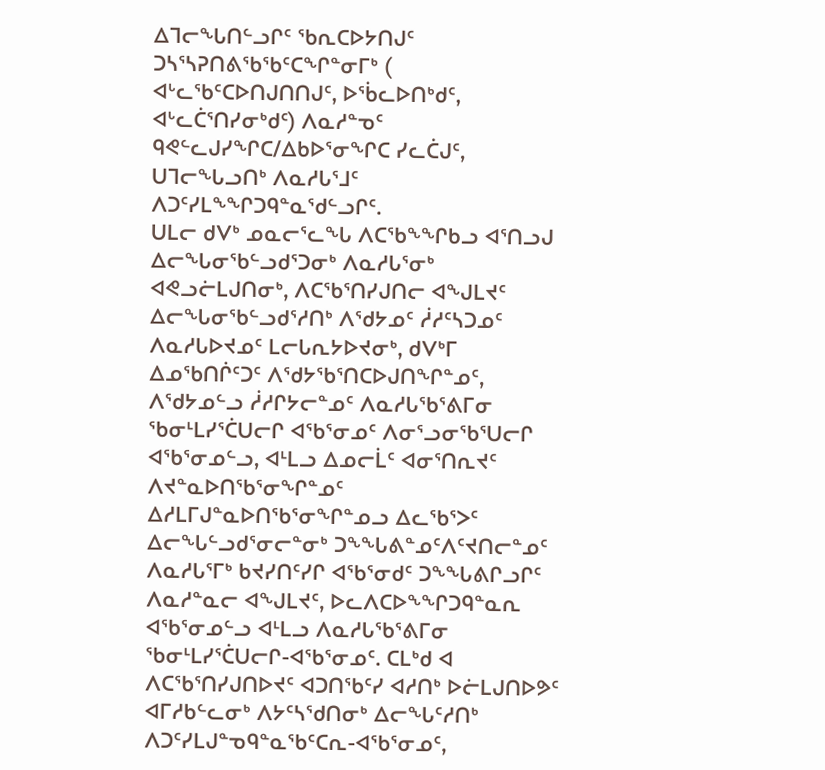ᐃᒣᓕᖓᑎᓪᓗᒋᑦ ᖃᕆᑕᐅᔭᑎᒍᑦ ᑐᓴᕐᓴᕈᑎᕕᖃᖃᑦᑕᖏᓐᓂᒥᒃ ( ᐊᒡᓚᖃᑦᑕᐅᑎᒍᑎᑎᒍᑦ, ᐅᖄᓚᐅᑎᒃᑯᑦ, ᐊᒡᓚᑖᕐᑎᓯᓂᒃᑯᑦ) ᐱᓇᓱᓐᓀᑦ ᑫᕙᓪᓚᒍᓯᖏᑕ/ᐃᑲᐅᕐᓂᖏᑕ ᓯᓚᑖᒍᑦ, ᑌᒣᓕᖓᓗᑎᒃ ᐱᓇᓱᒐᕐᒧᑦ ᐱᑐᑦᓯᒪᖕᖏᑐᑫᓐᓇᖁᓪᓗᒋᑦ.
ᑌᒪᓕ ᑯᐯᒃ ᓄᓇᓕᕐᓚᖓ ᐱᑕᖃᖕᖏᑲᓗ ᐊᕐᑎᓗᒍ ᐃᓕᖓᓂᖃᓪᓗᑯᕐᑐᓂᒃ ᐱᓇᓱᒐᕐᓂᒃ ᐊᕙᓗᓖᒪᒍᑎᓂᒃ, ᐱᑕᖃᕐᑎᓯᒍᑎᓕ ᐊᖑᒪᔪᑦ ᐃᓕᖓᓂᖃᓪᓗᑯᕐᓱᑎᒃ ᐱᖁᔭᓄᑦ ᓲᓱᑦᓴᑐᓄᑦ ᐱᓇᓱᒐᐅᔪᓄᑦ ᒪᓕᒐᕆᔭᐅᔪᓂᒃ, ᑯᐯᒃᒥ ᐃᓄᖃᑎᒌᑦᑐᑦ ᐱᖁᔭᖃᕐᑎᑕᐅᒍᑎᖏᓐᓄᑦ, ᐱᖁᔭᓄᓪᓗ ᓲᓱᒋᔭᓕᓐᓄᑦ ᐱᓇᓱᒐᖃᕐᕕᒥᓂ ᖃᓂᒻᒪᓯᕐᑖᑌᓕᒋ ᐊᖃᕐᓂᓄᑦ ᐱᓂᕐᓗᓂᖃᕐᑌᓕᒋ ᐊᖃᕐᓂᓄᓪᓗ, ᐊᒻᒪᓗ ᐃᓄᓕᒫᑦ ᐊᓂᕐᑎᕆᔪᑦ ᐱᔪᓐᓇᐅᑎᖃᕐᓂᖏᓐᓄᑦ ᐃᓱᒪᒥᒍᓐᓇᐅᑎᖃᕐᓂᖏᓐᓄᓗ ᐃᓚᖃᕐᐳᑦ ᐃᓕᖓᓪᓗᑯᕐᓂᓕᓐᓂᒃ ᑐᖕᖓᕕᓐᓄᑦᐱᑦᔪᑎᓕᓐᓄᑦ ᐱᓇᓱᒐᕐᒥᒃ ᑲᔪᓯᑎᑦᓯᒋ ᐊᖃᕐᓂᑯᑦ ᑐᖕᖓᕕᒋᓗᒋᑦ ᐱᓇᓱᓐᓇᓕ ᐊᖑᒪᔪᑦ, ᐅᓚᐱᑕᐅᖕᖏᑐᑫᓐᓇᕆ ᐊᖃᕐᓂᓄᓪᓗ ᐊᒻᒪᓗ ᐱᓇᓱᒐᖃᕐᕕᒥᓂ ᖃᓂᒻᒪᓯᕐᑖᑌᓕᒋ-ᐊᖃᕐᓂᓄᑦ. ᑕᒪᒃᑯ ᐊ ᐱᑕᖃᕐᑎᓯᒍᑎᐅᔪᑦ ᐊᑐᑎᖃᑦᓯ ᐊᓱᑎᒃ ᐅᓖᒪᒍᑎᐅᕗᑦ ᐊᒥᓱᑲᓪᓚᓂᒃ ᐱᔭᑦᓴᖁᑎᓂᒃ ᐃᓕᖓᑦᓱᑎᒃ ᐱᑐᑦᓯᒪᒍᓐᓀᑫᓐᓇᖃᑦᑕᕆ-ᐊᖃᕐᓂᓄᑦ,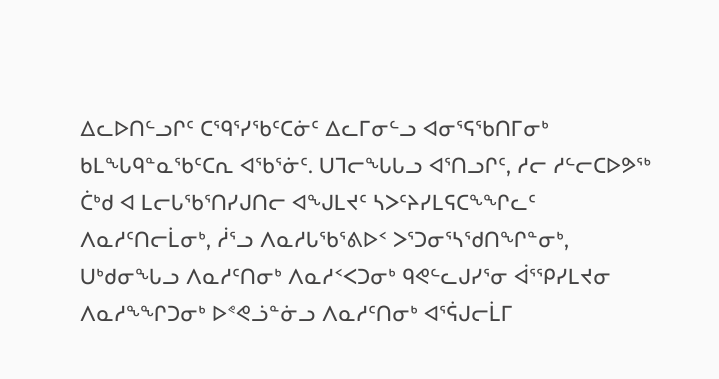ᐃᓚᐅᑎᓪᓗᒋᑦ ᑕᙯᕐᓯᖃᑦᑕᓃᑦ ᐃᓚᒥᓂᓪᓗ ᐊᓂᕐᕋᖃᑎᒥᓂᒃ ᑲᒪᖓᑫᓐᓇᖃᑦᑕᕆ ᐊᖃᕐᓃᑦ. ᑌᒣᓕᖓᒐᓗ ᐊᕐᑎᓗᒋᑦ, ᓱᓕ ᓱᓪᓕᑕᐅᕗᖅ ᑖᒃᑯ ᐊ ᒪᓕᒐᖃᕐᑎᓯᒍᑎᓕ ᐊᖑᒪᔪᑦ ᓴᐳᑦᔨᓯᒪᕋᑕᖕᖏᓚᑦ ᐱᓇᓱᑦᑎᓕᒫᓂᒃ, ᓲᕐᓗ ᐱᓇᓱᒐᖃᕐᕕᐅᑉ ᐳᕐᑐᓂᕐᓴᖁᑎᖏᓐᓂᒃ, ᑌᒃᑯᓂᖓᓗ ᐱᓇᓱᑦᑎᓂᒃ ᐱᓇᓱᑉᐸᑐᓂᒃ ᑫᕙᓪᓚᒍᓯᕐᓂ ᐋᕐᕿᓯᒪᔪᓂ ᐱᓇᓱᖕᖏᑐᓂᒃ ᐅᕝᕙᓘᓐᓃᓗ ᐱᓇᓱᑦᑎᓂᒃ ᐊᕐᕌᒍᓕᒫᒥ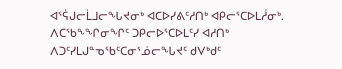ᐊᕐᕌᒍᓕᒫᒧᓕᖓᔪᓂᒃ ᐊᑕᐅᓯᕕᑦᓱᑎᒃ ᐊᑭᓕᕐᑕᐅᒪᓲᓂᒃ. ᐱᑕᖃᖕᖏᓂᖏᑦ ᑐᑭᓕᐅᕐᑕᐅᒪᑦᓯ ᐊᓱᑎᒃ ᐱᑐᑦᓯᒪᒍᓐᓀᖃᑦᑕᓂᕐᓅᓕᖓᔪᑦ ᑯᐯᒃᑯᑦ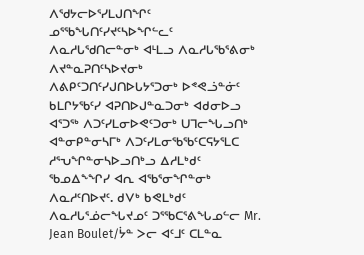ᐱᖁᔭᓕᐅᕐᓯᒪᒍᑎᖏᑦ ᓄᕐᖃᖓᑎᑦᓯᔪᑦᓴᐅᖏᓪᓚᑦ ᐱᓇᓱᒐᖁᑎᓕᓐᓂᒃ ᐊᒻᒪᓗ ᐱᓇᓱᒐᖃᕐᕕᓂᒃ ᐱᔪᓐᓇᕈᑎᑦᓴᐅᔪᓂᒃ ᐱᕕᑭᑦᑐᑎᑦᓯᒍᑎᐅᒐᔭᕐᑐᓂᒃ ᐅᕝᕙᓘᓐᓃᑦ ᑲᒪᒋᔭᖃᑦᓯ ᐊᕈᑎᐅᒍᓐᓇᑐᓂᒃ ᐊᑯᓂᐅᓗ ᐊᕐᑐᖅ ᐱᑐᑦᓯᒪᓂᐅᕙᑦᑐᓂᒃ ᑌᒣᓕᖓᓗᑎᒃ ᐊᓐᓂᑭᓐᓂᓴᒥᒃ ᐱᑐᑦᓯᒪᓂᖃᖃᑦᑕᕋᔭᕐᒪᑕ ᓱᕐᕃᖏᓐᓂᓴᐅᓗᑎᒃᓗ ᐃᓱᒪᒃᑯᑦ ᖃᓄᐃᖕᖏᓯ ᐊᕆ ᐊᖃᕐᓂᖏᓐᓂᒃ ᐱᓇᓱᑦᑎᐅᔪᑦ. ᑯᐯᒃ ᑲᕙᒪᒃᑯᑦ ᐱᓇᓱᒐᕐᓅᓕᖓᔪᓄᑦ ᑐᕐᖃᑕᕐᕕᖓᓄᓪᓕ Mr. Jean Boulet/ᔮᓐ ᐳᓕ ᐊᑦᒧᑦ ᑕᒪᓐᓇ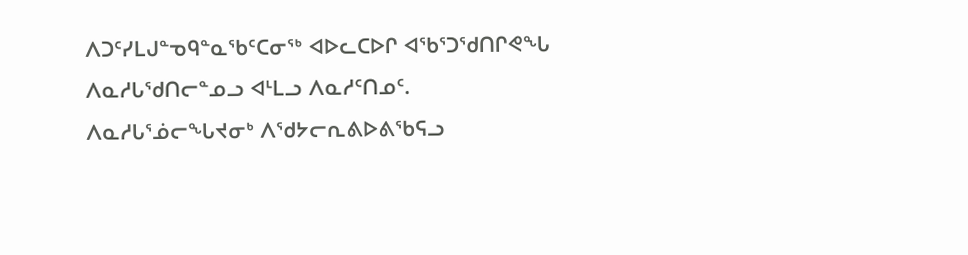ᐱᑐᑦᓯᒪᒍᓐᓀᑫᓐᓇᖃᑦᑕᓂᖅ ᐊᐅᓚᑕᐅᒋ ᐊᖃᕐᑐᖁᑎᒋᕙᖓ ᐱᓇᓱᒐᖁᑎᓕᓐᓄᓗ ᐊᒻᒪᓗ ᐱᓇᓱᑦᑎᓄᑦ. ᐱᓇᓱᒐᕐᓅᓕᖓᔪᓂᒃ ᐱᖁᔭᓕᕆᕕᐅᕕᖃᕋᓗ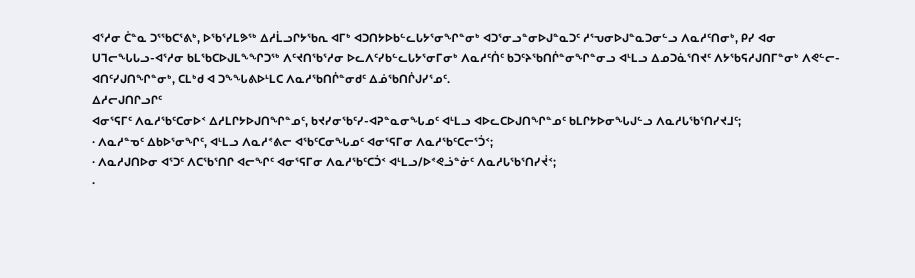ᐊᕐᓱᓂ ᑖᓐᓇ ᑐᕐᖃᑕᕐᕕᒃ, ᐅᖃᕐᓯᒪᕗᖅ ᐃᓱᒫᓗᒋᔭᖃᕆ ᐊᒥᒃ ᐊᑐᑎᔭᐅᑲᓪᓚᒐᔭᕐᓂᖏᓐᓂᒃ ᐊᑐᕐᓂᓗᓐᓂᐅᒍᓐᓇᑐᑦ ᓱᕐᕃᓂᐅᒍᓐᓇᑐᓂᓪᓗ ᐱᓇᓱᑦᑎᓂᒃ, ᑭᓯ ᐊᓂ ᑌᒣᓕᖓᒐᓗ-ᐊᕐᓱᓂ ᑲᒪᖃᑕᐅᒍᒪᖕᖏᑐᖅ ᐱᑦᔪᑎᖃᕐᓱᓂ ᐅᓚᐱᑦᓯᑲᓪᓚᒐᔭᕐᓂᒥᓂᒃ ᐱᓇᓱᑦᑏᑦ ᑲᑐᑦᔨᖃᑎᒌᓐᓂᖏᓐᓂᓗ ᐊᒻᒪᓗ ᐃᓄᑐᓈᕐᑎᔪᑦ ᐱᔭᖃᕋᓱᒍᑎᒥᓐᓂᒃ ᐱᕙᓪᓕ-ᐊᑎᑦᓯᒍᑎᖏᓐᓂᒃ, ᑕᒪᒃᑯ ᐊ ᑐᖕᖓᕕᐅᒻᒪᑕ ᐱᓇᓱᖃᑎᒌᓐᓂᑯᑦ ᐃᓅᖃᑎᒌᒍᓯᕐᓄᑦ.
ᐃᓱᓕᒍᑎᒋᓗᒋᑦ
ᐊᓂᕐᕋᒥᑦ ᐱᓇᓱᖃᑦᑕᓂᐅᑉ ᐃᓱᒪᒋᔭᐅᒍᑎᖏᓐᓄᑦ, ᑲᔪᓯᓂᖃᑦᓯ-ᐊᕈᓐᓇᓂᖓᓄᑦ ᐊᒻᒪᓗ ᐊᐅᓚᑕᐅᒍᑎᖏᓐᓄᑦ ᑲᒪᒋᔭᐅᓂᖓᒍᓪᓗ ᐱᓇᓱᒐᖃᕐᑎᓯᔪᒧᑦ;
· ᐱᓇᓱᓐᓀᑦ ᐃᑲᐅᕐᓂᖏᑦ, ᐊᒻᒪᓗ ᐱᓇᓱᕝᕕᓕ ᐊᖃᑦᑕᓂᖓᓄᑦ ᐊᓂᕐᕋᒥᓂ ᐱᓇᓱᖃᑦᑕᓕᕐᑑᑉ;
· ᐱᓇᓱᒍᑎᐅᓂ ᐊᕐᑐᑦ ᐱᑕᖃᕐᑎᒋ ᐊᓕᖏᑦ ᐊᓂᕐᕋᒥᓂ ᐱᓇᓱᖃᑦᑕᑑᑉ ᐊᒻᒪᓗ/ᐅᕝᕙᓘᓐᓃᑦ ᐱᓇᓱᒐᖃᕐᑎᓯᔫᑉ;
·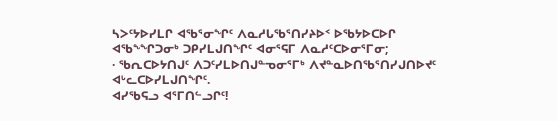ᓴᐳᑦᔭᐅᓯᒪᒋ ᐊᖃᕐᓂᖏᑦ ᐱᓇᓱᒐᖃᕐᑎᓯᔨᐅᑉ ᐅᖃᔭᐅᑕᐅᒋ ᐊᖃᖕᖏᑐᓂᒃ ᑐᑭᓯᒪᒍᑎᖏᑦ ᐊᓂᕐᕋᒥ ᐱᓇᓱᑦᑕᐅᓂᕐᒥᓂ;
· ᖃᕆᑕᐅᔭᑎᒍᑦ ᐱᑐᑦᓯᒪᐅᑎᒍᓐᓀᓂᕐᒥᒃ ᐱᔪᓐᓇᐅᑎᖃᕐᑎᓯᒍᑎᐅᔪᑦ
ᐊᒡᓚᑕᐅᓯᒪᒍᑎᖏᑦ.
ᐊᓯᖃᕋᓗ ᐊᕐᒥᑎᓪᓗᒋᑦ!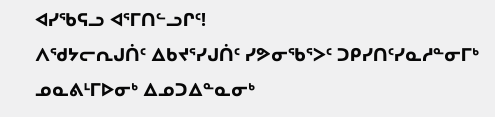ᐊᓯᖃᕋᓗ ᐊᕐᒥᑎᓪᓗᒋᑦ!
ᐱᖁᔭᓕᕆᒍᑏᑦ ᐃᑲᔪᕐᓯᒍᑏᑦ ᓯᕗᓂᖃᕐᐳᑦ ᑐᑭᓯᑎᑦᓯᓇᓱᓐᓂᒥᒃ ᓄᓇᕕᒻᒥᐅᓂᒃ ᐃᓄᑐᐃᓐᓇᓂᒃ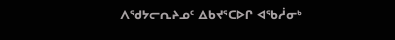ᐱᖁᔭᓕᕆᔨᓄᑦ ᐃᑲᔪᕐᑕᐅᒋ ᐊᖃᓲᓂᒃ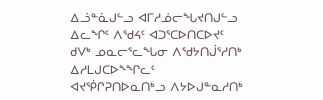ᐃᓘᓐᓈᒍᓪᓗ ᐊᒥᓱᓅᓕᖓᔪᑎᒍᓪᓗ ᐃᓚᖏᑦ ᐱᖁᔦᑦ ᐊᑐᕐᑕᐅᑎᑕᐅᔪᑦ ᑯᐯᒃ ᓄᓇᓕᕐᓚᖓᓂ ᐱᖁᔭᑎᒎᕐᓱᑎᒃ ᐃᓱᒪᒍᑕᐅᖕᖏᓚᑦ ᐊᔪᖀᒋᕈᑎᐅᓇᑎᒃᓗ ᐱᔭᐅᒍᓐᓇᓱᑎᒃ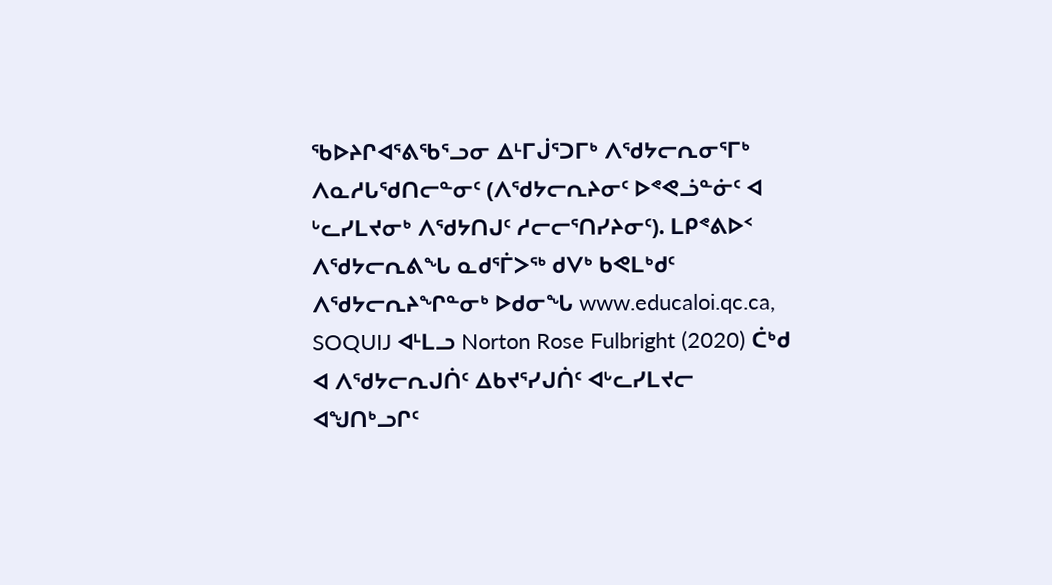ᖃᐅᔨᒋᐊᕐᕕᖃᕐᓗᓂ ᐃᒻᒥᒎᕐᑐᒥᒃ ᐱᖁᔭᓕᕆᓂᕐᒥᒃ ᐱᓇᓱᒐᖁᑎᓕᓐᓂᑦ (ᐱᖁᔭᓕᕆᔨᓂᑦ ᐅᕝᕙᓘᓐᓃᑦ ᐊ ᒡᓚᓯᒪᔪᓂᒃ ᐱᖁᔭᑎᒍᑦ ᓱᓕᓕᕐᑎᓯᔨᓂᑦ). ᒪᑭᕝᕕᐅᑉ ᐱᖁᔭᓕᕆᕕᖓ ᓇᑯᕐᒦᐳᖅ ᑯᐯᒃ ᑲᕙᒪᒃᑯᑦ ᐱᖁᔭᓕᕆᔨᖏᓐᓂᒃ ᐅᑯᓂᖓ www.educaloi.qc.ca, SOQUIJ ᐊᒻᒪᓗ Norton Rose Fulbright (2020) ᑖᒃᑯ ᐊ ᐱᖁᔭᓕᕆᒍᑏᑦ ᐃᑲᔪᕐᓯᒍᑏᑦ ᐊᒡᓚᓯᒪᔪᓕ ᐊᖑᑎᒃᓗᒋᑦ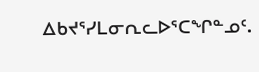ᐃᑲᔪᕐᓯᒪᓂᕆᓚᐅᕐᑕᖏᓐᓄᑦ.